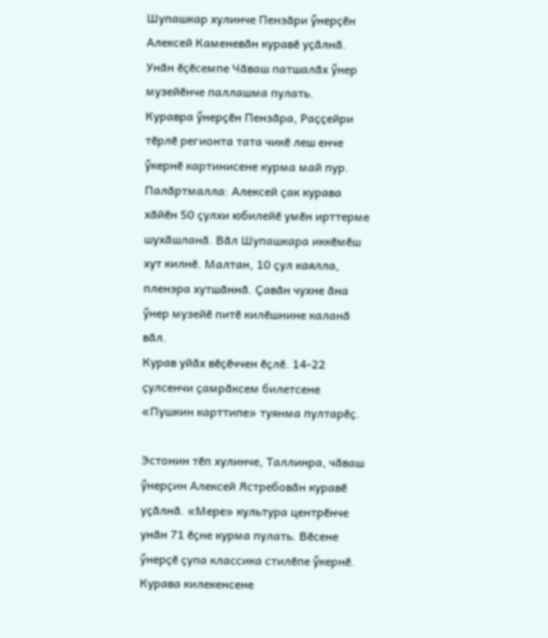Шупашкар хулинче Пензӑри ӳнерҫӗн Алексей Каменевӑн куравӗ уҫӑлнӑ. Унӑн ӗҫӗсемпе Чӑваш патшалӑх ӳнер музейӗнче паллашма пулать.
Куравра ӳнерҫӗн Пензӑра, Раҫҫейри тӗрлӗ регионта тата чикӗ леш енче ӳкернӗ картинисене курма май пур. Палӑртмалла: Алексей ҫак курава хӑйӗн 50 ҫулхи юбилейӗ умӗн ирттерме шухӑшланӑ. Вӑл Шупашкара иккӗмӗш хут килнӗ. Малтан, 10 ҫул каялла, пленэра хутшӑннӑ. Ҫавӑн чухне ӑна ӳнер музейӗ питӗ килӗшнине каланӑ вӑл.
Курав уйӑх вӗҫӗччен ӗҫлӗ. 14-22 ҫулсенчи ҫамрӑксем билетсене «Пушкин карттипе» туянма пултарӗҫ.

Эстонин тӗп хулинче, Таллинра, чӑваш ӳнерҫин Алексей Ястребовӑн куравӗ уҫӑлнӑ. «Мере» культура центрӗнче унӑн 71 ӗҫне курма пулать. Вӗсене ӳнерҫӗ ҫупа классика стилӗпе ӳкернӗ.
Курава килекенсене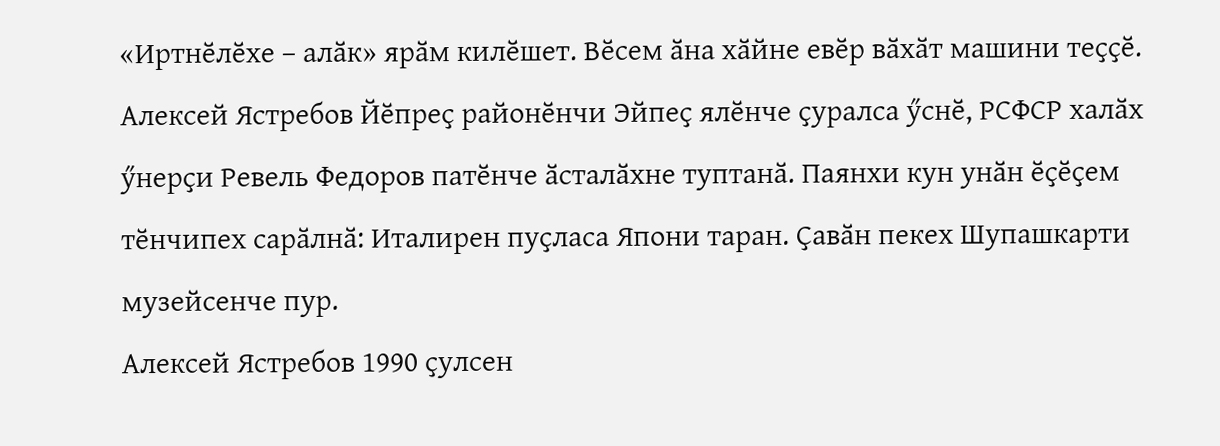«Иртнӗлӗхе – алӑк» ярӑм килӗшет. Вӗсем ӑна хӑйне евӗр вӑхӑт машини теҫҫӗ.
Алексей Ястребов Йӗпреҫ районӗнчи Эйпеҫ ялӗнче ҫуралса ӳснӗ, РСФСР халӑх ӳнерҫи Ревель Федоров патӗнче ӑсталӑхне туптанӑ. Паянхи кун унӑн ӗҫӗҫем тӗнчипех сарӑлнӑ: Италирен пуҫласа Япони таран. Ҫавӑн пекех Шупашкарти музейсенче пур.
Алексей Ястребов 1990 ҫулсен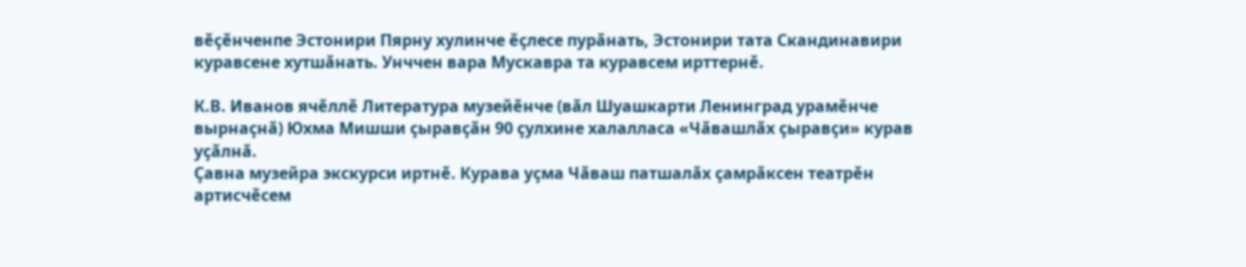вӗҫӗнченпе Эстонири Пярну хулинче ӗҫлесе пурӑнать, Эстонири тата Скандинавири куравсене хутшӑнать. Унччен вара Мускавра та куравсем ирттернӗ.

К.В. Иванов ячӗллӗ Литература музейӗнче (вӑл Шуашкарти Ленинград урамӗнче вырнаҫнӑ) Юхма Мишши ҫыравҫӑн 90 ҫулхине халалласа «Чӑвашлӑх ҫыравҫи» курав уҫӑлнӑ.
Ҫавна музейра экскурси иртнӗ. Курава уҫма Чӑваш патшалӑх ҫамрӑксен театрӗн артисчӗсем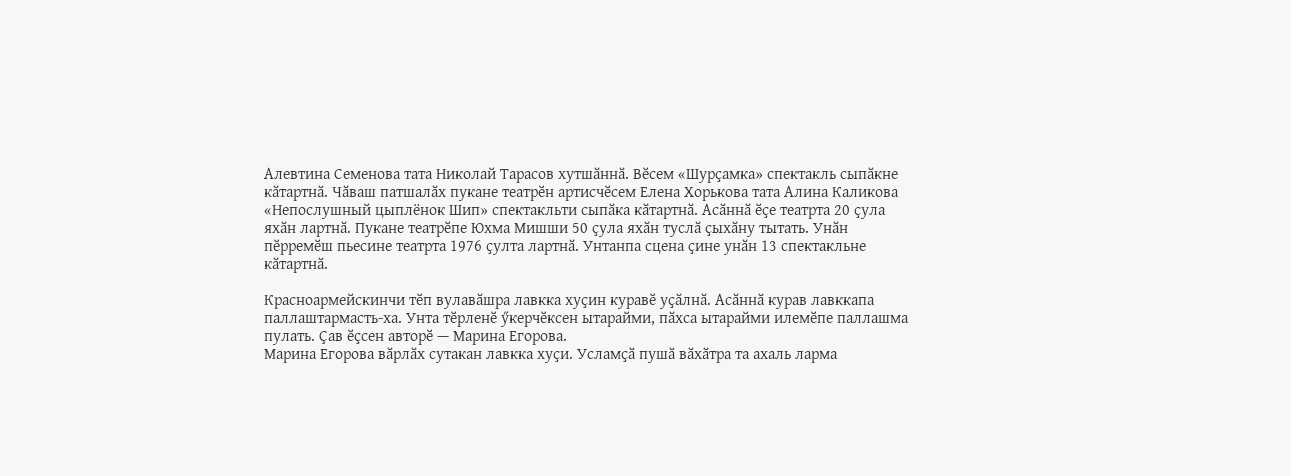Алевтина Семенова тата Николай Тарасов хутшӑннӑ. Вӗсем «Шурҫамка» спектакль сыпӑкне кӑтартнӑ. Чӑваш патшалӑх пукане театрӗн артисчӗсем Елена Хорькова тата Алина Каликова «Непослушный цыплёнок Шип» спектакльти сыпӑка кӑтартнӑ. Асӑннӑ ӗҫе театрта 20 ҫула яхӑн лартнӑ. Пукане театрӗпе Юхма Мишши 50 ҫула яхӑн туслӑ ҫыхӑну тытать. Унӑн пӗрремӗш пьесине театрта 1976 ҫулта лартнӑ. Унтанпа сцена ҫине унӑн 13 спектакльне кӑтартнӑ.

Красноармейскинчи тӗп вулавӑшра лавкка хуҫин куравӗ уҫӑлнӑ. Асӑннӑ курав лавккапа паллаштармасть-ха. Унта тӗрленӗ ӳкерчӗксен ытарайми, пӑхса ытарайми илемӗпе паллашма пулать. Ҫав ӗҫсен авторӗ — Марина Егорова.
Марина Егорова вӑрлӑх сутакан лавкка хуҫи. Усламҫӑ пушӑ вӑхӑтра та ахаль ларма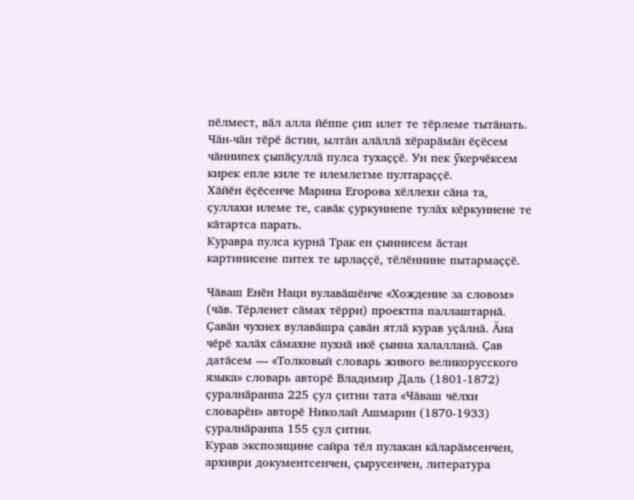пӗлмест, вӑл алла йӗппе ҫип илет те тӗрлеме тытӑнать. Чӑн-чӑн тӗрӗ ӑстин, ылтӑн алӑллӑ хӗрарӑмӑн ӗҫӗсем чӑннипех ҫыпӑҫуллӑ пулса тухаҫҫӗ. Ун пек ӳкерчӗксем кирек епле киле те илемлетме пултараҫҫӗ.
Хӑйӗн ӗҫӗсенче Марина Егорова хӗллехи сӑна та, ҫуллахи илеме те, савӑк ҫуркуннепе тулӑх кӗркуннене те кӑтартса парать.
Куравра пулса курнӑ Трак ен ҫыннисем ӑстан картинисене питех те ырлаҫҫӗ, тӗлӗннине пытармаҫҫӗ.

Чӑваш Енӗн Наци вулавӑшӗнче «Хождение за словом» (чӑв. Тӗрленет сӑмах тӗрри) проектпа паллаштарнӑ. Ҫавӑн чухнех вулавӑшра ҫавӑн ятлӑ курав уҫӑлнӑ. Ӑна чӗрӗ халӑх сӑмахне пухнӑ икӗ ҫынна халалланӑ. Ҫав датӑсем — «Толковый словарь живого великорусского языка» словарь авторӗ Владимир Даль (1801-1872) ҫуралнӑранпа 225 ҫул ҫитни тата «Чӑваш чӗлхи словарӗн» авторӗ Николай Ашмарин (1870-1933) ҫуралнӑранпа 155 ҫул ҫитни.
Курав экспозицине сайра тӗл пулакан кӑларӑмсенчен, архиври документсенчен, ҫырусенчен, литература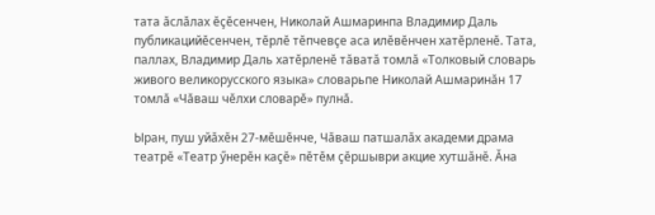тата ӑслӑлах ӗҫӗсенчен, Николай Ашмаринпа Владимир Даль публикацийӗсенчен, тӗрлӗ тӗпчевҫе аса илӗвӗнчен хатӗрленӗ. Тата, паллах, Владимир Даль хатӗрленӗ тӑватӑ томлӑ «Толковый словарь живого великорусского языка» словарьпе Николай Ашмаринӑн 17 томлӑ «Чӑваш чӗлхи словарӗ» пулнӑ.

Ыран, пуш уйӑхӗн 27-мӗшӗнче, Чӑваш патшалӑх академи драма театрӗ «Театр ӳнерӗн каҫӗ» пӗтӗм ҫӗршыври акцие хутшӑнӗ. Ӑна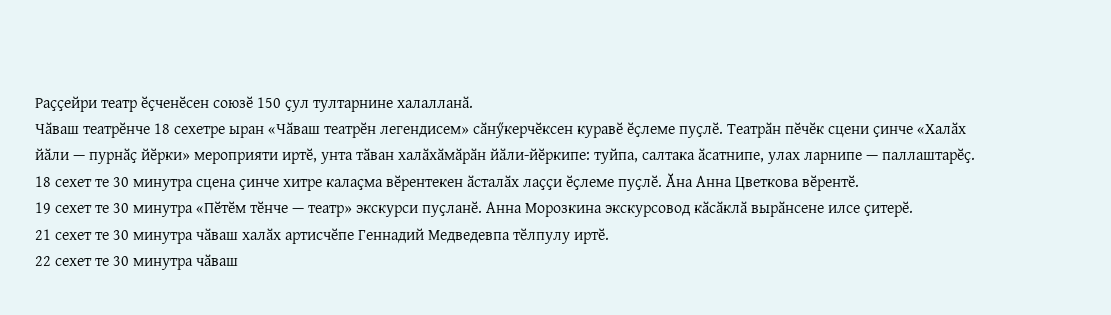Раҫҫейри театр ӗҫченӗсен союзӗ 150 ҫул тултарнине халалланӑ.
Чӑваш театрӗнче 18 сехетре ыран «Чӑваш театрӗн легендисем» сӑнӳкерчӗксен куравӗ ӗҫлеме пуҫлӗ. Театрӑн пӗчӗк сцени ҫинче «Халӑх йӑли — пурнӑҫ йӗрки» мероприяти иртӗ, унта тӑван халӑхӑмӑрӑн йӑли-йӗркипе: туйпа, салтака ӑсатнипе, улах ларнипе — паллаштарӗҫ.
18 сехет те 30 минутра сцена ҫинче хитре калаҫма вӗрентекен ӑсталӑх лаҫҫи ӗҫлеме пуҫлӗ. Ӑна Анна Цветкова вӗрентӗ.
19 сехет те 30 минутра «Пӗтӗм тӗнче — театр» экскурси пуҫланӗ. Анна Морозкина экскурсовод кӑсӑклӑ вырӑнсене илсе ҫитерӗ.
21 сехет те 30 минутра чӑваш халӑх артисчӗпе Геннадий Медведевпа тӗлпулу иртӗ.
22 сехет те 30 минутра чӑваш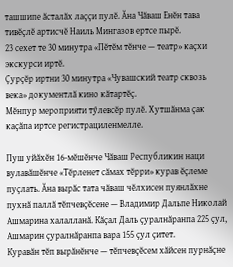ташшипе ӑсталӑх лаҫҫи пулӗ. Ӑна Чӑваш Енӗн тава тивӗҫлӗ артисчӗ Наиль Мингазов ертсе пырӗ.
23 сехет те 30 минутра «Пӗтӗм тӗнче — театр» каҫхи экскурси иртӗ.
Ҫурҫӗр иртни 30 минутра «Чувашский театр сквозь века» документлӑ кино кӑтартӗҫ.
Мӗнпур мероприяти тӳлевсӗр пулӗ. Хутшӑнма ҫак каҫӑпа иртсе регистрациленмелле.

Пуш уйӑхӗн 16-мӗшӗнче Чӑваш Республикин наци вулавӑшӗнче «Тӗрленет сӑмах тӗрри» курав ӗҫлеме пуҫлать. Ӑна вырӑс тата чӑваш чӗлхисен пуянлӑхне пухнӑ паллӑ тӗпчевҫӗсене — Владимир Дальпе Николай Ашмарина халалланӑ. Кӑҫал Даль ҫуралнӑранпа 225 ҫул, Ашмарин ҫуралнӑранпа вара 155 ҫул ҫитет.
Куравӑн тӗп вырӑнӗнче — тӗпчевҫӗсем хӑйсен пурнӑҫне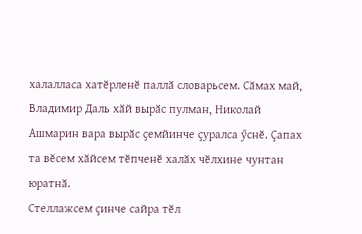халалласа хатӗрленӗ паллӑ словарьсем. Сӑмах май, Владимир Даль хӑй вырӑс пулман, Николай Ашмарин вара вырӑс ҫемйинче ҫуралса ӳснӗ. Ҫапах та вӗсем хӑйсем тӗпченӗ халӑх чӗлхине чунтан юратнӑ.
Стеллажсем ҫинче сайра тӗл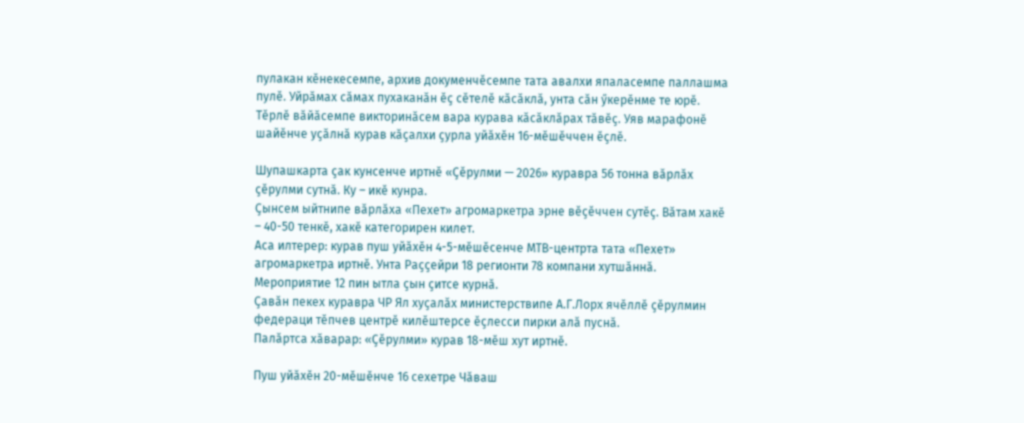пулакан кӗнекесемпе, архив докуменчӗсемпе тата авалхи япаласемпе паллашма пулӗ. Уйрӑмах сӑмах пухаканӑн ӗҫ сӗтелӗ кӑсӑклӑ, унта сӑн ӳкерӗнме те юрӗ. Тӗрлӗ вӑйӑсемпе викторинӑсем вара курава кӑсӑклӑрах тӑвӗҫ. Уяв марафонӗ шайӗнче уҫӑлнӑ курав кӑҫалхи ҫурла уйӑхӗн 16-мӗшӗччен ӗҫлӗ.

Шупашкарта ҫак кунсенче иртнӗ «Ҫӗрулми — 2026» куравра 56 тонна вӑрлӑх ҫӗрулми сутнӑ. Ку – икӗ кунра.
Ҫынсем ыйтнипе вӑрлӑха «Пехет» агромаркетра эрне вӗҫӗччен сутӗҫ. Вӑтам хакӗ – 40-50 тенкӗ, хакӗ категорирен килет.
Аса илтерер: курав пуш уйӑхӗн 4-5-мӗшӗсенче МТВ-центрта тата «Пехет» агромаркетра иртнӗ. Унта Раҫҫейри 18 регионти 78 компани хутшӑннӑ. Мероприятие 12 пин ытла ҫын ҫитсе курнӑ.
Ҫавӑн пекех куравра ЧР Ял хуҫалӑх министерствипе А.Г.Лорх ячӗллӗ ҫӗрулмин федераци тӗпчев центрӗ килӗштерсе ӗҫлесси пирки алӑ пуснӑ.
Палӑртса хӑварар: «Ҫӗрулми» курав 18-мӗш хут иртнӗ.

Пуш уйӑхӗн 20-мӗшӗнче 16 сехетре Чӑваш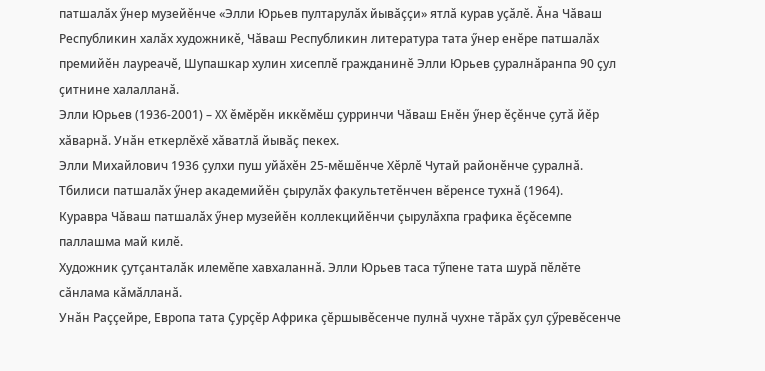патшалӑх ӳнер музейӗнче «Элли Юрьев пултарулӑх йывӑҫҫи» ятлӑ курав уҫӑлӗ. Ӑна Чӑваш Республикин халӑх художникӗ, Чӑваш Республикин литература тата ӳнер енӗре патшалӑх премийӗн лауреачӗ, Шупашкар хулин хисеплӗ гражданинӗ Элли Юрьев ҫуралнӑранпа 90 ҫул ҫитнине халалланӑ.
Элли Юрьев (1936-2001) – XX ӗмӗрӗн иккӗмӗш ҫурринчи Чӑваш Енӗн ӳнер ӗҫӗнче ҫутӑ йӗр хӑварнӑ. Унӑн еткерлӗхӗ хӑватлӑ йывӑҫ пекех.
Элли Михайлович 1936 ҫулхи пуш уйӑхӗн 25-мӗшӗнче Хӗрлӗ Чутай районӗнче ҫуралнӑ. Тбилиси патшалӑх ӳнер академийӗн ҫырулӑх факультетӗнчен вӗренсе тухнӑ (1964).
Куравра Чӑваш патшалӑх ӳнер музейӗн коллекцийӗнчи ҫырулӑхпа графика ӗҫӗсемпе паллашма май килӗ.
Художник ҫутҫанталӑк илемӗпе хавхаланнӑ. Элли Юрьев таса тӳпене тата шурӑ пӗлӗте сӑнлама кӑмӑлланӑ.
Унӑн Раҫҫейре, Европа тата Ҫурҫӗр Африка ҫӗршывӗсенче пулнӑ чухне тӑрӑх ҫул ҫӳревӗсенче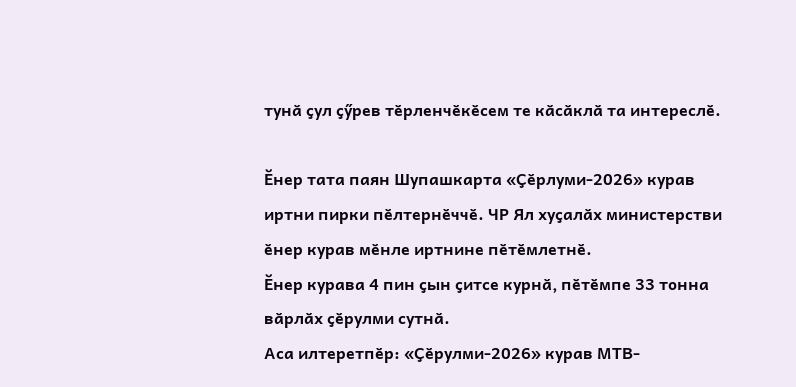тунӑ ҫул ҫӳрев тӗрленчӗкӗсем те кӑсӑклӑ та интереслӗ.

Ӗнер тата паян Шупашкарта «Ҫӗрлуми-2026» курав иртни пирки пӗлтернӗччӗ. ЧР Ял хуҫалӑх министерстви ӗнер курав мӗнле иртнине пӗтӗмлетнӗ.
Ӗнер курава 4 пин ҫын ҫитсе курнӑ, пӗтӗмпе 33 тонна вӑрлӑх ҫӗрулми сутнӑ.
Аса илтеретпӗр: «Ҫӗрулми-2026» курав МТВ-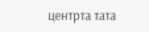центрта тата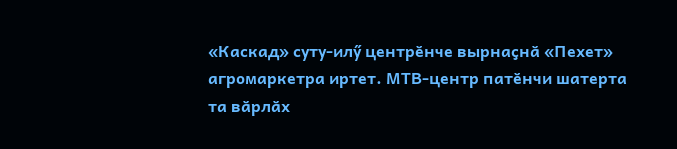«Каскад» суту-илӳ центрӗнче вырнаҫнӑ «Пехет» агромаркетра иртет. МТВ-центр патӗнчи шатерта та вӑрлӑх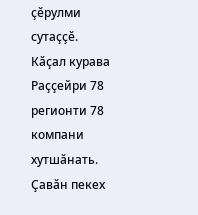ҫӗрулми сутаҫҫӗ.
Кӑҫал курава Раҫҫейри 78 регионти 78 компани хутшӑнать. Ҫавӑн пекех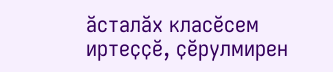ӑсталӑх класӗсем иртеҫҫӗ, ҫӗрулмирен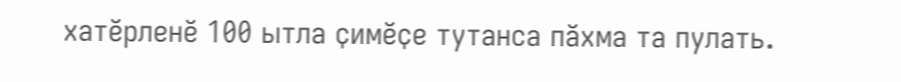хатӗрленӗ 100 ытла ҫимӗҫе тутанса пӑхма та пулать.